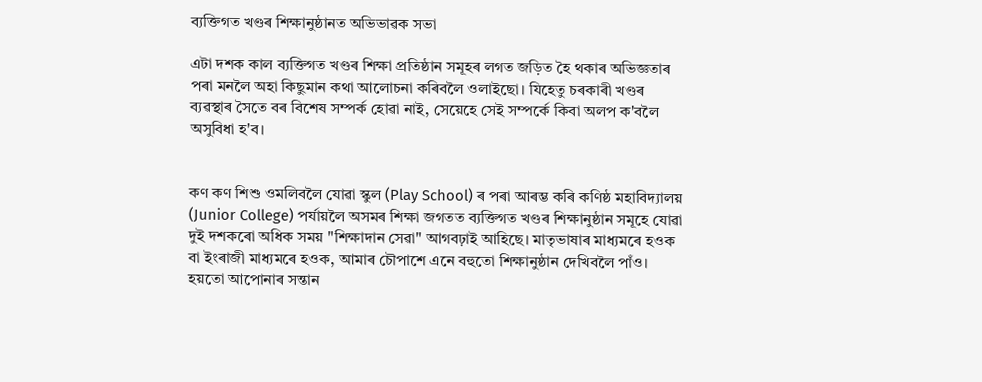ব্যক্তিগত খণ্ডৰ শিক্ষানুষ্ঠানত অভিভাৱক সভা

এটা দশক কাল ব্যক্তিগত খণ্ডৰ শিক্ষা প্ৰতিষ্ঠান সমূহৰ লগত জড়িত হৈ থকাৰ অভিজ্ঞতাৰ পৰা মনলৈ অহা কিছুমান কথা আলোচনা কৰিবলৈ ওলাইছো। যিহেতু চৰকাৰী খণ্ডৰ ব্যৱস্থাৰ সৈতে বৰ বিশেষ সম্পৰ্ক হোৱা নাই, সেয়েহে সেই সম্পৰ্কে কিবা অলপ ক'বলৈ অসুবিধা হ'ব।


কণ কণ শিশু ওমলিবলৈ যোৱা স্কুল (Play School) ৰ পৰা আৰম্ভ কৰি কণিষ্ঠ মহাবিদ্যালয় (Junior College) পৰ্যায়লৈ অসমৰ শিক্ষা জগতত ব্যক্তিগত খণ্ডৰ শিক্ষানুষ্ঠান সমূহে যোৱা দুই দশকৰো অধিক সময় "শিক্ষাদান সেৱা" আগবঢ়াই আহিছে। মাতৃভাষাৰ মাধ্যমৰে হওক বা ইংৰাজী মাধ্যমৰে হওক, আমাৰ চৌপাশে এনে বহুতো শিক্ষানুষ্ঠান দেখিবলৈ পাঁ‌ও। হয়তো আপোনাৰ সন্তান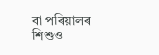বা পৰিয়ালৰ শিশুও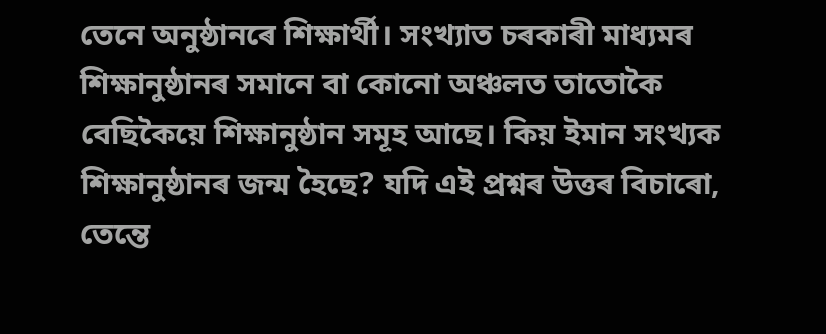তেনে অনুষ্ঠানৰে শিক্ষাৰ্থী। সংখ্যাত চৰকাৰী মাধ্যমৰ শিক্ষানুষ্ঠানৰ সমানে বা কোনো অঞ্চলত তাতোকৈ বেছিকৈয়ে শিক্ষানুষ্ঠান সমূহ আছে। কিয় ইমান সংখ্যক শিক্ষানুষ্ঠানৰ জন্ম হৈছে? যদি এই প্ৰশ্নৰ উত্তৰ বিচাৰো, তেন্তে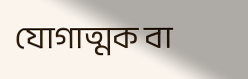যোগাত্মক বা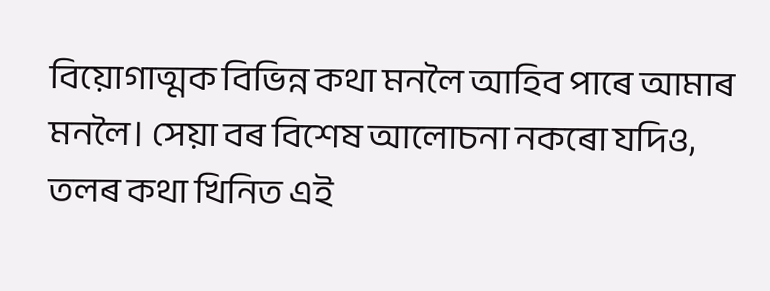বিয়োগাত্মক বিভিন্ন কথা মনলৈ আহিব পাৰে আমাৰ মনলৈ। সেয়া বৰ বিশেষ আলোচনা নকৰো যদিও, তলৰ কথা খিনিত এই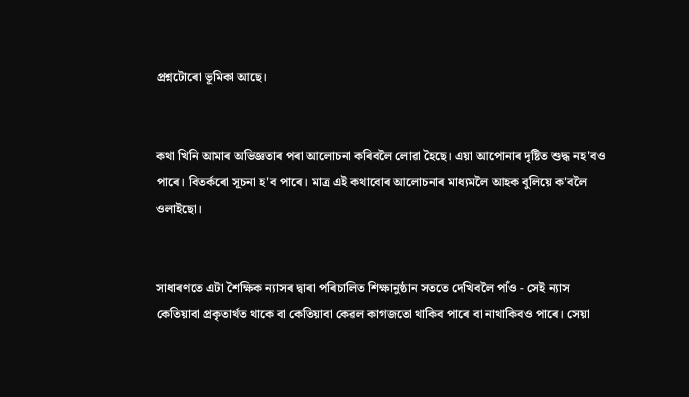প্ৰশ্নটোৰো ভূমিকা আছে।


কথা খিনি আমাৰ অভিজ্ঞতাৰ পৰা আলোচনা কৰিবলৈ লোৱা হৈছে। এয়া আপোনাৰ দৃষ্টিত শুদ্ধ নহ'বও পাৰে। বিতৰ্কৰো সূচনা হ'ব পাৰে। মাত্ৰ এই কথাবোৰ আলোচনাৰ মাধ্যমলৈ আহক বুলিয়ে ক'বলৈ ওলাইছো।


সাধাৰণতে এটা শৈক্ষিক ন্যাসৰ দ্বাৰা পৰিচালিত শিক্ষানুষ্ঠান সততে দেখিবলৈ পাঁ‌ও - সেই ন্যাস কেতিয়াবা প্ৰকৃতাৰ্থত থাকে বা কেতিয়াবা কেৱল কাগজতো থাকিব পাৰে বা নাথাকিবও পাৰে। সেয়া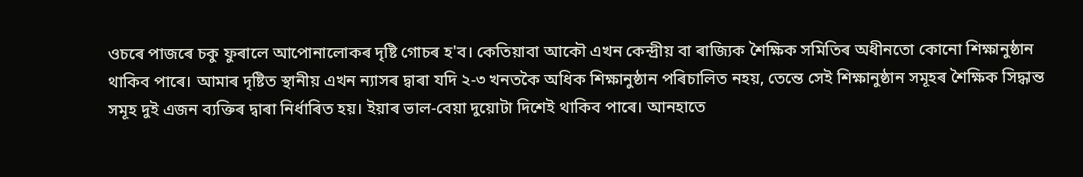ওচৰে পাজৰে চকু ফুৰালে আপোনালোকৰ দৃষ্টি গোচৰ হ'ব। কেতিয়াবা আকৌ এখন কেন্দ্ৰীয় বা ৰাজ্যিক শৈক্ষিক সমিতিৰ অধীনতো কোনো শিক্ষানুষ্ঠান থাকিব পাৰে। আমাৰ দৃষ্টিত স্থানীয় এখন ন্যাসৰ দ্বাৰা যদি ২-৩ খনতকৈ অধিক শিক্ষানুষ্ঠান পৰিচালিত নহয়, তেন্তে সেই শিক্ষানুষ্ঠান সমূহৰ শৈক্ষিক সিদ্ধান্ত সমূহ দুই এজন ব্যক্তিৰ দ্বাৰা নিৰ্ধাৰিত হয়। ইয়াৰ ভাল-বেয়া দুয়োটা দিশেই থাকিব পাৰে। আনহাতে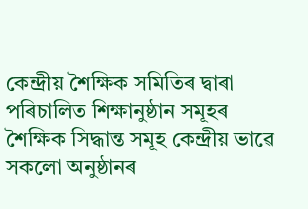কেন্দ্ৰীয় শৈক্ষিক সমিতিৰ দ্বাৰা পৰিচালিত শিক্ষানুষ্ঠান সমূহৰ শৈক্ষিক সিদ্ধান্ত সমূহ কেন্দ্ৰীয় ভাৱে সকলো অনুষ্ঠানৰ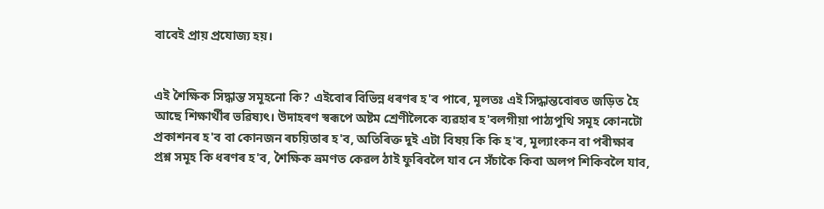বাবেই প্ৰায় প্ৰযোজ্য হয়।


এই শৈক্ষিক সিদ্ধান্ত সমূহনো কি? এইবোৰ বিভিন্ন ধৰণৰ হ'ব পাৰে, মূলতঃ এই সিদ্ধান্তবোৰত জড়িত হৈ আছে শিক্ষাৰ্থীৰ ভৱিষ্যৎ। উদাহৰণ স্বৰূপে অষ্টম শ্ৰেণীলৈকে ব্যৱহাৰ হ'বলগীয়া পাঠ্যপুথি সমূহ কোনটো প্ৰকাশনৰ হ'ব বা কোনজন ৰচয়িতাৰ হ'ব, অতিৰিক্ত দুই এটা বিষয় কি কি হ'ব, মূল্যাংকন বা পৰীক্ষাৰ প্ৰশ্ন সমূহ কি ধৰণৰ হ'ব, শৈক্ষিক ভ্ৰমণত কেৱল ঠাই ফুৰিবলৈ যাব নে সঁ‌চাকৈ কিবা অলপ শিকিবলৈ যাব,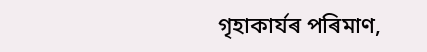গৃহাকাৰ্যৰ পৰিমাণ,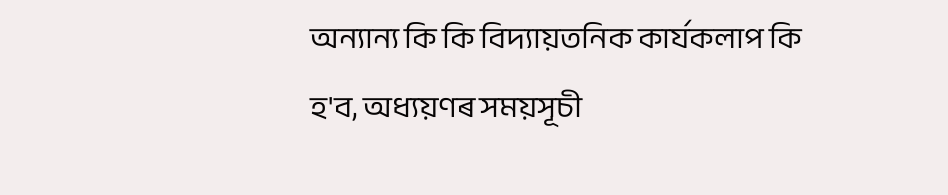অন্যান্য কি কি বিদ্যায়তনিক কাৰ্যকলাপ কি হ'ব, অধ্যয়ণৰ সময়সূচী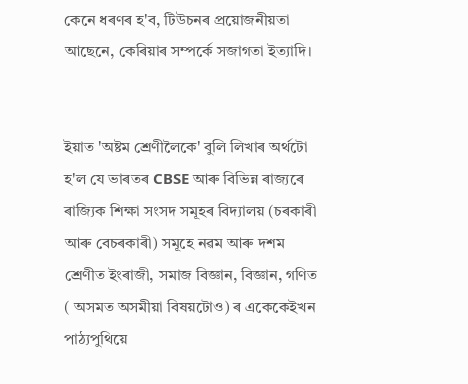কেনে ধৰণৰ হ'ব, টিউচনৰ প্ৰয়োজনীয়তা আছেনে, কেৰিয়াৰ সম্পৰ্কে সজাগতা ইত্যাদি।


ইয়াত 'অষ্টম শ্ৰেণীলৈকে' বুলি লিখাৰ অৰ্থটো হ'ল যে ভাৰতৰ CBSE আৰু বিভিন্ন ৰাজ্যৰে ৰাজ্যিক শিক্ষা সংসদ সমূহৰ বিদ্যালয় (চৰকাৰী আৰু বেচৰকাৰী) সমূহে নৱম আৰু দশম শ্ৰেণীত ইংৰাজী, সমাজ বিজ্ঞান, বিজ্ঞান, গণিত ( অসমত অসমীয়া বিষয়টোও) ৰ একেকেইখন পাঠ্যপুথিয়ে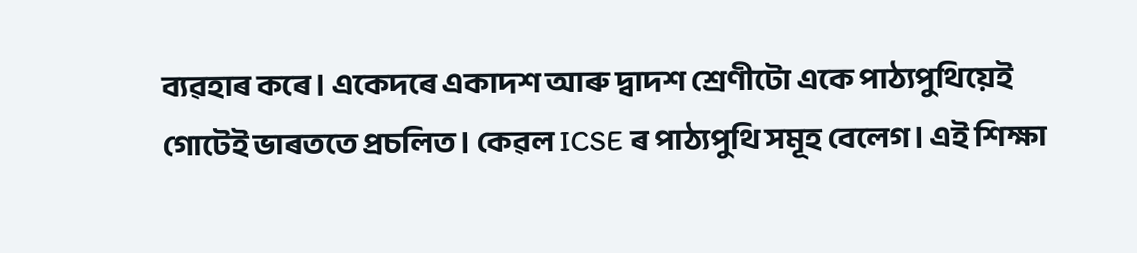ব্যৱহাৰ কৰে। একেদৰে একাদশ আৰু দ্বাদশ শ্ৰেণীটো একে পাঠ্যপুথিয়েই গোটেই ভাৰততে প্ৰচলিত। কেৱল ICSE ৰ পাঠ্যপুথি সমূহ বেলেগ। এই শিক্ষা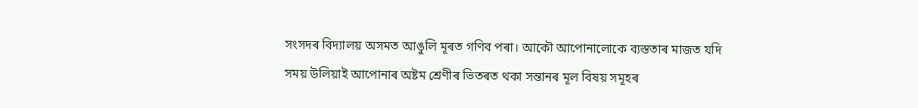সংসদৰ বিদ্যালয় অসমত আঙুলি মূৰত গণিব পৰা। আকৌ আপোনালোকে ব্যস্ততাৰ মাজত যদি সময় উলিয়াই আপোনাৰ অষ্টম শ্ৰেণীৰ ভিতৰত থকা সন্তানৰ মূল বিষয় সমূহৰ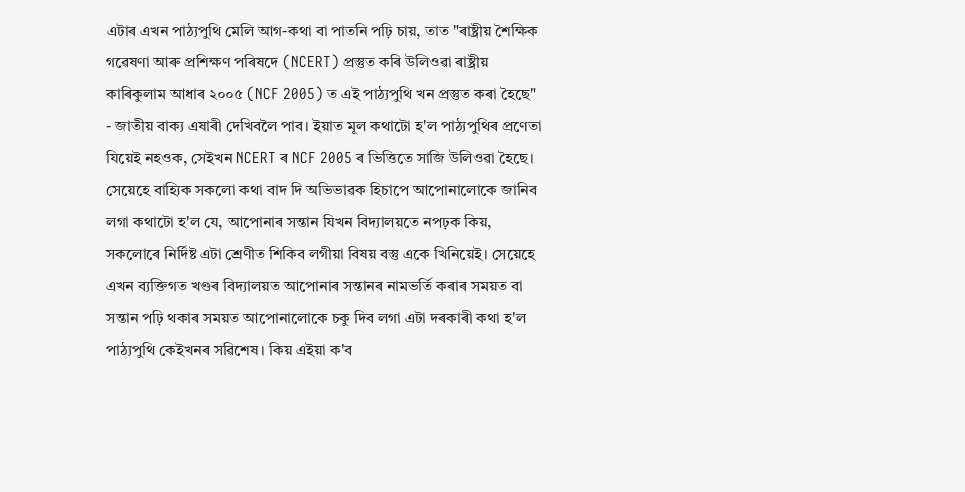এটাৰ এখন পাঠ্যপুথি মেলি আগ-কথা বা পাতনি পঢ়ি চায়, তাত "ৰাষ্ট্ৰীয় শৈক্ষিক গৱেষণা আৰু প্ৰশিক্ষণ পৰিষদে (NCERT) প্ৰস্তুত কৰি উলিওৱা ৰাষ্ট্ৰীয় কাৰিকুলাম আধাৰ ২০০৫ (NCF 2005) ত এই পাঠ্যপুথি খন প্ৰস্তুত কৰা হৈছে" - জাতীয় বাক্য এষাৰী দেখিবলৈ পাব। ইয়াত মূল কথাটো হ'ল পাঠ্যপুথিৰ প্ৰণেতা যিয়েই নহওক, সেইখন NCERT ৰ NCF 2005 ৰ ভিত্তিতে সাজি উলিওৱা হৈছে। সেয়েহে বাহ্যিক সকলো কথা বাদ দি অভিভাৱক হিচাপে আপোনালোকে জানিব লগা কথাটো হ'ল যে, আপোনাৰ সন্তান যিখন বিদ্যালয়তে নপঢ়ক কিয়, সকলোৰে নিৰ্দিষ্ট এটা শ্ৰেণীত শিকিব লগীয়া বিষয় বস্তু একে খিনিয়েই। সেয়েহে এখন ব্যক্তিগত খণ্ডৰ বিদ্যালয়ত আপোনাৰ সন্তানৰ নামভৰ্তি কৰাৰ সময়ত বা সন্তান পঢ়ি থকাৰ সময়ত আপোনালোকে চকু দিব লগা এটা দৰকাৰী কথা হ'ল পাঠ্যপুথি কেইখনৰ সৱিশেষ। কিয় এইয়া ক'ব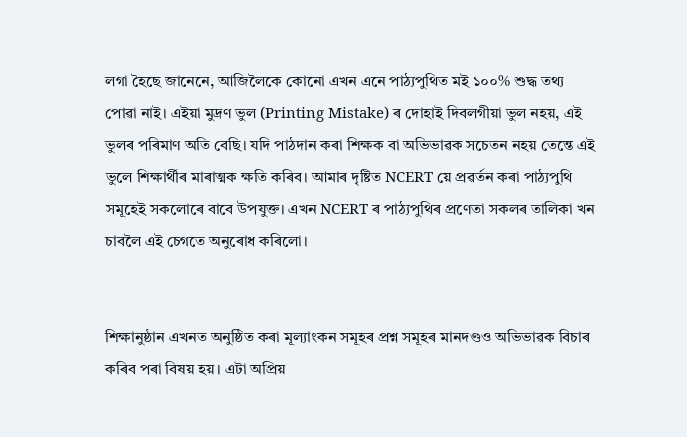লগা হৈছে জানেনে, আজিলৈকে কোনো এখন এনে পাঠ্যপুথিত মই ১০০% শুদ্ধ তথ্য পোৱা নাই। এইয়া মুদ্ৰণ ভুল (Printing Mistake) ৰ দোহাই দিবলগীয়া ভুল নহয়, এই ভুলৰ পৰিমাণ অতি বেছি। যদি পাঠদান কৰা শিক্ষক বা অভিভাৱক সচেতন নহয় তেন্তে এই ভুলে শিক্ষাৰ্থীৰ মাৰাত্মক ক্ষতি কৰিব। আমাৰ দৃষ্টিত NCERT য়ে প্ৰৱৰ্তন কৰা পাঠ্যপুথি সমূহেই সকলোৰে বাবে উপযুক্ত। এখন NCERT ৰ পাঠ্যপুথিৰ প্ৰণেতা সকলৰ তালিকা খন চাবলৈ এই চেগতে অনুৰোধ কৰিলো।


শিক্ষানুষ্ঠান এখনত অনুষ্ঠিত কৰা মূল্যাংকন সমূহৰ প্ৰশ্ন সমূহৰ মানদণ্ডও অভিভাৱক বিচাৰ কৰিব পৰা বিষয় হয়। এটা অপ্ৰিয়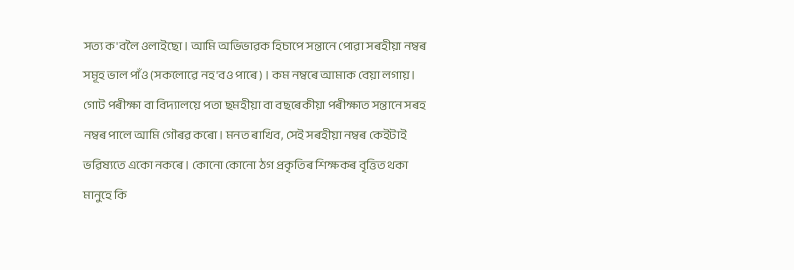সত্য ক'বলৈ ওলাইছো। আমি অভিভাৱক হিচাপে সন্তানে পোৱা সৰহীয়া নম্বৰ সমূহ ভাল পাঁ‌ও (সকলোৱে নহ'বও পাৰে) । কম নম্বৰে আমাক বেয়া লগায়। গোট পৰীক্ষা বা বিদ্যালয়ে পতা ছমহীয়া বা বছৰেকীয়া পৰীক্ষাত সন্তানে সৰহ নম্বৰ পালে আমি গৌৰৱ কৰো। মনত ৰাখিব, সেই সৰহীয়া নম্বৰ কেইটাই ভৱিষ্যতে একো নকৰে। কোনো কোনো ঠগ প্ৰকৃতিৰ শিক্ষকৰ বৃত্তিত থকা মানুহে কি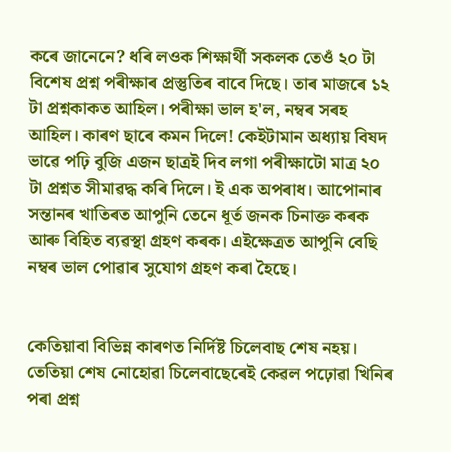কৰে জানেনে? ধৰি লওক শিক্ষাৰ্থী সকলক তেওঁ ২০ টা বিশেষ প্ৰশ্ন পৰীক্ষাৰ প্ৰস্তুতিৰ বাবে দিছে। তাৰ মাজৰে ১২ টা প্ৰশ্নকাকত আহিল। পৰীক্ষা ভাল হ'ল, নম্বৰ সৰহ আহিল। কাৰণ ছাৰে কমন দিলে! কেইটামান অধ্যায় বিষদ ভাৱে পঢ়ি বুজি এজন ছাত্ৰই দিব লগা পৰীক্ষাটো মাত্ৰ ২০ টা প্ৰশ্নত সীমাৱদ্ধ কৰি দিলে। ই এক অপৰাধ। আপোনাৰ সন্তানৰ খাতিৰত আপুনি তেনে ধূৰ্ত জনক চিনাক্ত কৰক আৰু বিহিত ব্যৱস্থা গ্ৰহণ কৰক। এইক্ষেত্ৰত আপুনি বেছি নম্বৰ ভাল পোৱাৰ সুযোগ গ্ৰহণ কৰা হৈছে।


কেতিয়াবা বিভিন্ন কাৰণত নিৰ্দিষ্ট চিলেবাছ শেষ নহয়। তেতিয়া শেষ নোহোৱা চিলেবাছেৰেই কেৱল পঢ়োৱা খিনিৰ পৰা প্ৰশ্ন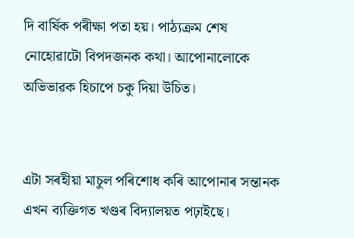দি বাৰ্ষিক পৰীক্ষা পতা হয়। পাঠ্যক্ৰম শেষ নোহোৱাটো বিপদজনক কথা। আপোনালোকে অভিভাৱক হিচাপে চকু দিয়া উচিত।


এটা সৰহীয়া মাচুল পৰিশোধ কৰি আপোনাৰ সন্তানক এখন ব্যক্তিগত খণ্ডৰ বিদ্যালয়ত পঢ়াইছে।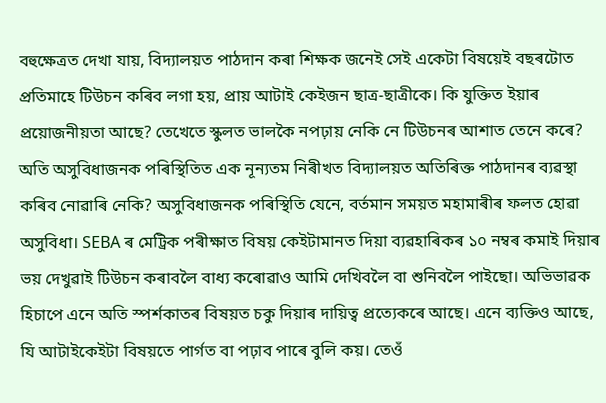বহুক্ষেত্ৰত দেখা যায়, বিদ্যালয়ত পাঠদান কৰা শিক্ষক জনেই সেই একেটা বিষয়েই বছৰটোত প্ৰতিমাহে টিউচন কৰিব লগা হয়, প্ৰায় আটাই কেইজন ছাত্ৰ-ছাত্ৰীকে। কি যুক্তিত ইয়াৰ প্ৰয়োজনীয়তা আছে? তেখেতে স্কুলত ভালকৈ নপঢ়ায় নেকি নে টিউচনৰ আশাত তেনে কৰে? অতি অসুবিধাজনক পৰিস্থিতিত এক নূন্যতম নিৰীখত বিদ্যালয়ত অতিৰিক্ত পাঠদানৰ ব্যৱস্থা কৰিব নোৱাৰি নেকি? অসুবিধাজনক পৰিস্থিতি যেনে, বৰ্তমান সময়ত মহামাৰীৰ ফলত হোৱা অসুবিধা। SEBA ৰ মেট্ৰিক পৰীক্ষাত বিষয় কেইটামানত দিয়া ব্যৱহাৰিকৰ ১০ নম্বৰ কমাই দিয়াৰ ভয় দেখুৱাই টিউচন কৰাবলৈ বাধ্য কৰোৱাও আমি দেখিবলৈ বা শুনিবলৈ পাইছো। অভিভাৱক হিচাপে এনে অতি স্পৰ্শকাতৰ বিষয়ত চকু দিয়াৰ দায়িত্ব প্ৰত্যেকৰে আছে। এনে ব্যক্তিও আছে, যি আটাইকেইটা বিষয়তে পাৰ্গত বা পঢ়াব পাৰে বুলি কয়। তেওঁ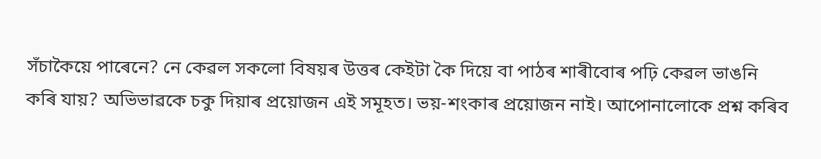সঁ‌চাকৈয়ে পাৰেনে? নে কেৱল সকলো বিষয়ৰ উত্তৰ কেইটা কৈ দিয়ে বা পাঠৰ শাৰীবোৰ পঢ়ি কেৱল ভাঙনি কৰি যায়? অভিভাৱকে চকু দিয়াৰ প্ৰয়োজন এই সমূহত। ভয়-শংকাৰ প্ৰয়োজন নাই। আপোনালোকে প্ৰশ্ন কৰিব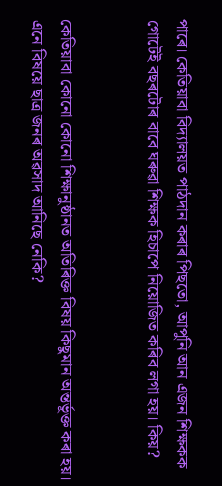পাৰে। কেতিয়াবা বিদ্যালয়ত পাঠদান কৰাৰ পিছতো, আপুনি আন এজন শিক্ষকক গোটেই বছৰটোৰ বাবে ঘৰুৱা শিক্ষক হিচাপে নিয়োজিত কৰিব লগা হয়। কিয়?


কেতিয়াবা কোনো কোনো শিক্ষানুষ্ঠানত অতিৰিক্ত বিষয় কিছুমান অন্তৰ্ভূক্ত কৰা হয়। এনে বিষয়ে ছাত্ৰ জনৰ অৱসাদ আনিছে নেকি?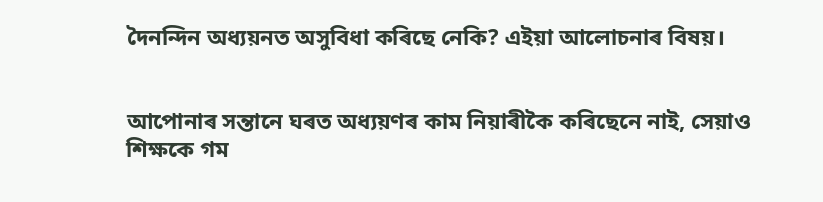দৈনন্দিন অধ্যয়নত অসুবিধা কৰিছে নেকি? এইয়া আলোচনাৰ বিষয়।


আপোনাৰ সন্তানে ঘৰত অধ্যয়ণৰ কাম নিয়াৰীকৈ কৰিছেনে নাই, সেয়াও শিক্ষকে গম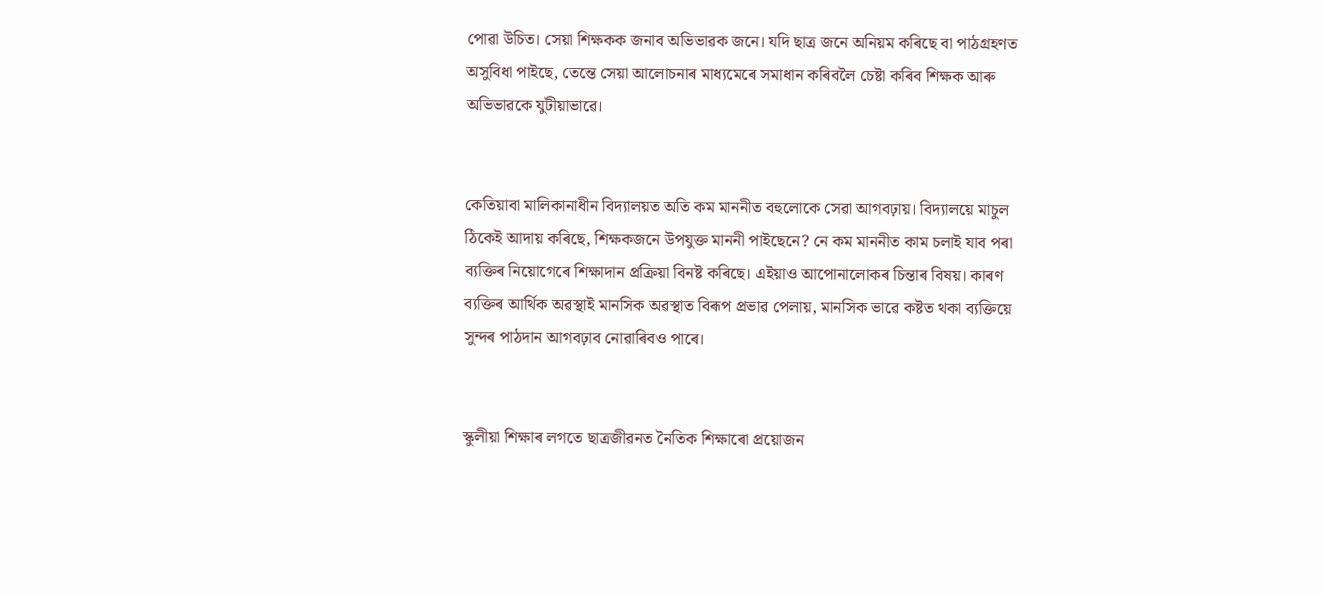পোৱা উচিত। সেয়া শিক্ষকক জনাব অভিভাৱক জনে। যদি ছাত্ৰ জনে অনিয়ম কৰিছে বা পাঠগ্ৰহণত অসুবিধা পাইছে, তেন্তে সেয়া আলোচনাৰ মাধ্যমেৰে সমাধান কৰিবলৈ চেষ্টা কৰিব শিক্ষক আৰু অভিভাৱকে যুটীয়াভাৱে।


কেতিয়াবা মালিকানাধীন বিদ্যালয়ত অতি কম মাননীত বহুলোকে সেৱা আগবঢ়ায়। বিদ্যালয়ে মাচুল ঠিকেই আদায় কৰিছে, শিক্ষকজনে উপযুক্ত মাননী পাইছেনে? নে কম মাননীত কাম চলাই যাব পৰা ব্যক্তিৰ নিয়োগেৰে শিক্ষাদান প্ৰক্ৰিয়া বিনষ্ট কৰিছে। এইয়াও আপোনালোকৰ চিন্তাৰ বিষয়। কাৰণ ব্যক্তিৰ আৰ্থিক অৱস্থাই মানসিক অৱস্থাত বিৰূপ প্ৰভাৱ পেলায়, মানসিক ভাৱে কষ্টত থকা ব্যক্তিয়ে সুন্দৰ পাঠদান আগবঢ়াব নোৱাৰিবও পাৰে।


স্কুলীয়া শিক্ষাৰ লগতে ছাত্ৰজীৱনত নৈতিক শিক্ষাৰো প্ৰয়োজন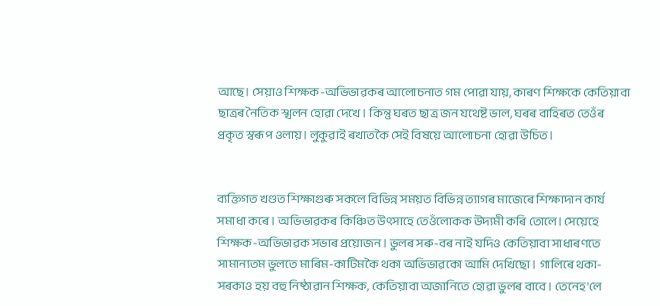আছে। সেয়াও শিক্ষক-অভিভাৱকৰ আলোচনাত গম পোৱা যায়, কাৰণ শিক্ষকে কেতিয়াবা ছাত্ৰৰ নৈতিক স্খলন হোৱা দেখে। কিন্তু ঘৰত ছাত্ৰ জন যথেষ্ট ভাল, ঘৰৰ বাহিৰত তেওঁৰ প্ৰকৃত স্বৰূপ ওলায়। লুকুৱাই ৰখাতকৈ সেই বিষয়ে আলোচনা হোৱা উচিত।


ব্যক্তিগত খণ্ডত শিক্ষাগুৰু সকলে বিভিন্ন সময়ত বিভিন্ন ত্যাগৰ মাজেৰে শিক্ষাদান কাৰ্য সমাধা কৰে। অভিভাৱকৰ কিঞ্চিত উৎসাহে তেওঁলোকক উদ্যমী কৰি তোলে। সেয়েহে শিক্ষক-অভিভাৱক সভাৰ প্ৰয়োজন। ভুলৰ সৰু-বৰ নাই যদিও কেতিয়াবা সাধাৰণতে সামান্যতম ভুলতে মাৰিম-কাটিমকৈ থকা অভিভাৱকো আমি দেখিছো। গালিৰে থকা-সৰকাও হয় বহু নিষ্ঠাৱান শিক্ষক, কেতিয়াবা অজানিতে হোৱা ভুলৰ বাবে। তেনেহ'লে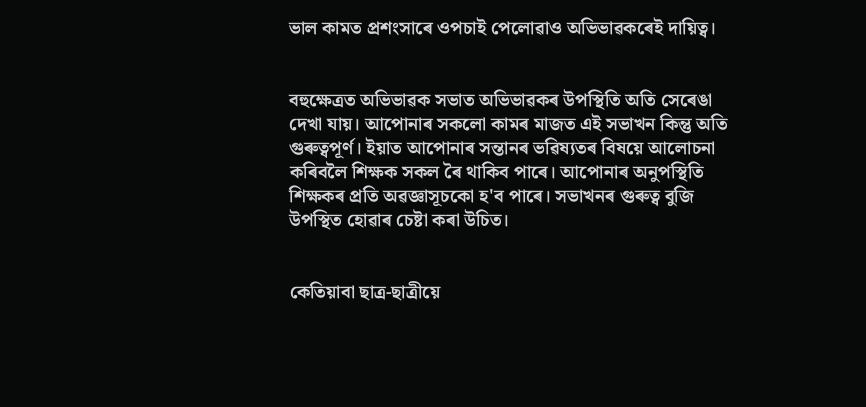ভাল কামত প্ৰশংসাৰে ওপচাই পেলোৱাও অভিভাৱকৰেই দায়িত্ব।


বহুক্ষেত্ৰত অভিভাৱক সভাত অভিভাৱকৰ উপস্থিতি অতি সেৰেঙা দেখা যায়। আপোনাৰ সকলো কামৰ মাজত এই সভাখন কিন্তু অতি গুৰুত্বপূৰ্ণ। ইয়াত আপোনাৰ সন্তানৰ ভৱিষ্যতৰ বিষয়ে আলোচনা কৰিবলৈ শিক্ষক সকল ৰৈ থাকিব পাৰে। আপোনাৰ অনুপস্থিতি শিক্ষকৰ প্ৰতি অৱজ্ঞাসূচকো হ'ব পাৰে। সভাখনৰ গুৰুত্ব বুজি উপস্থিত হোৱাৰ চেষ্টা কৰা উচিত।


কেতিয়াবা ছাত্ৰ-ছাত্ৰীয়ে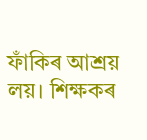ফাঁকিৰ আশ্ৰয় লয়। শিক্ষকৰ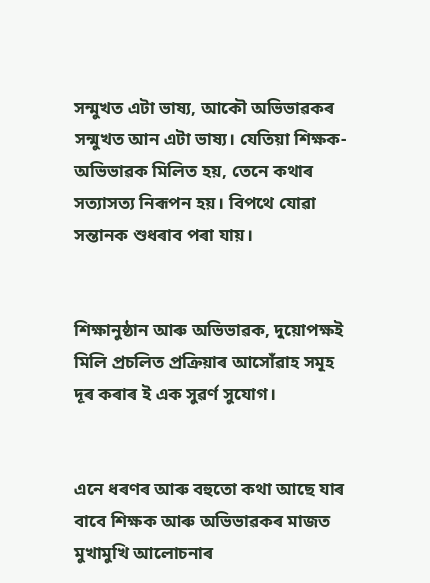সন্মুখত এটা ভাষ্য, আকৌ অভিভাৱকৰ সন্মুখত আন এটা ভাষ্য। যেতিয়া শিক্ষক-অভিভাৱক মিলিত হয়, তেনে কথাৰ সত্যাসত্য নিৰূপন হয়। বিপথে যোৱা সন্তানক শুধৰাব পৰা যায়।


শিক্ষানুষ্ঠান আৰু অভিভাৱক, দুয়োপক্ষই মিলি প্ৰচলিত প্ৰক্ৰিয়াৰ আসোঁ‌ৱাহ সমূহ দূৰ কৰাৰ ই এক সুৱৰ্ণ সুযোগ।


এনে ধৰণৰ আৰু বহুতো কথা আছে যাৰ বাবে শিক্ষক আৰু অভিভাৱকৰ মাজত মুখামুখি আলোচনাৰ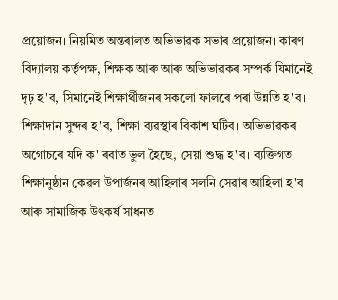প্ৰয়োজন। নিয়মিত অন্তৰালত অভিভাৱক সভাৰ প্ৰয়োজন। কাৰণ বিদ্যালয় কৰ্তৃপক্ষ, শিক্ষক আৰু আৰু অভিভাৱকৰ সম্পৰ্ক যিমানেই দৃঢ় হ'ব, সিমানেই শিক্ষাৰ্থীজনৰ সকলো ফালৰে পৰা উন্নতি হ'ব। শিক্ষাদান সুন্দৰ হ'ব, শিক্ষা ব্যৱস্থাৰ বিকাশ ঘটিব। অভিভাৱকৰ অগোচৰে যদি ক' ৰবাত ভুল হৈছে, সেয়া শুদ্ধ হ'ব। ব্যক্তিগত শিক্ষানুষ্ঠান কেৱল উপাৰ্জনৰ আহিলাৰ সলনি সেৱাৰ আহিলা হ'ব আৰু সামাজিক উৎকৰ্ষ সাধনত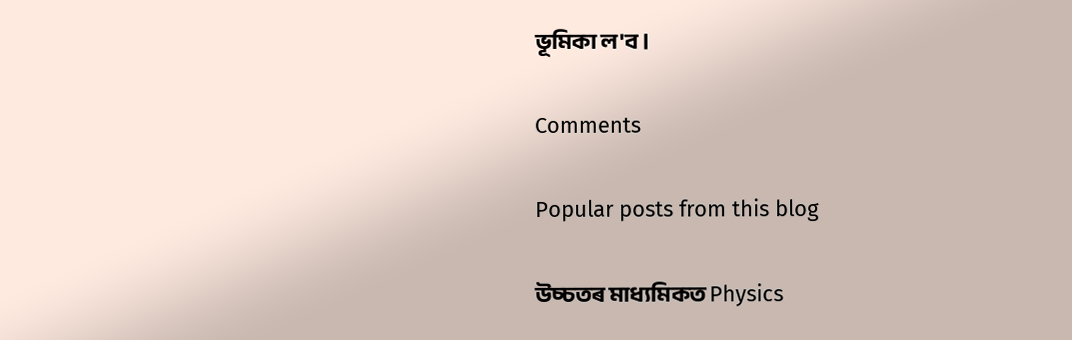ভূমিকা ল'ব।

Comments

Popular posts from this blog

উচ্চতৰ মাধ্যমিকত Physics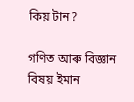কিয় টান?

গণিত আৰু বিজ্ঞান বিষয় ইমান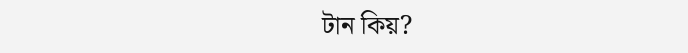টান কিয়?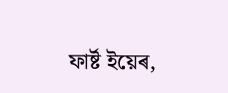ফাৰ্ষ্ট ইয়েৰ,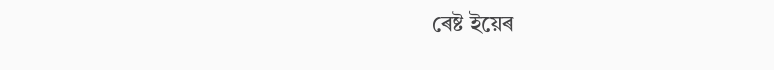ৰেষ্ট ইয়েৰ